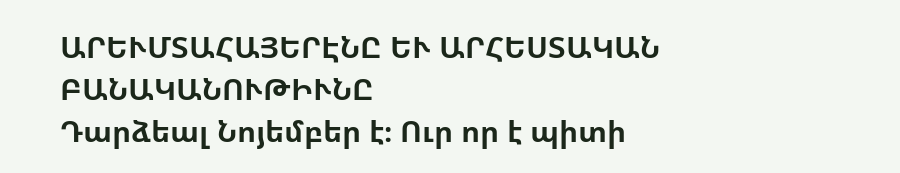ԱՐԵՒՄՏԱՀԱՅԵՐԷՆԸ ԵՒ ԱՐՀԵՍՏԱԿԱՆ ԲԱՆԱԿԱՆՈՒԹԻՒՆԸ
Դարձեալ Նոյեմբեր է։ Ուր որ է պիտի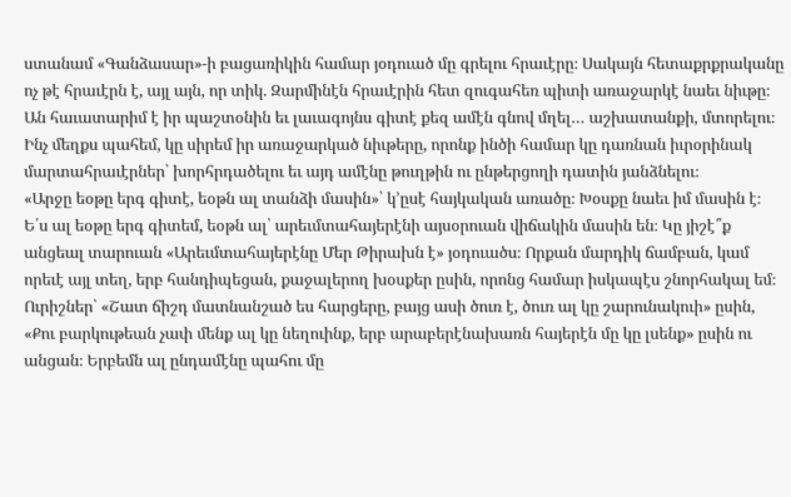ստանամ «Գանձասար»-ի բացառիկին համար յօդուած մը գրելու հրաւէրը։ Սակայն հետաքրքրականը ոչ թէ հրաւէրն է, այլ այն, որ տիկ. Զարմինէն հրաւէրին հետ զուգահեռ պիտի առաջարկէ նաեւ նիւթը։ Ան հաւատարիմ է իր պաշտօնին եւ լաւագոյնս գիտէ քեզ ամէն գնով մղել… աշխատանքի, մտորելու։ Ինչ մեղքս պահեմ, կը սիրեմ իր առաջարկած նիւթերը, որոնք ինծի համար կը դառնան իւրօրինակ մարտահրաւէրներ՝ խորհրդածելու եւ այդ ամէնը թուղթին ու ընթերցողի դատին յանձնելու։
«Արջը եօթը երգ գիտէ, եօթն ալ տանձի մասին»՝ կ’ըսէ հայկական առածը։ Խօսքը նաեւ իմ մասին է։ Ե՛ս ալ եօթը երգ գիտեմ, եօթն ալ՝ արեւմտահայերէնի այսօրուան վիճակին մասին են։ Կը յիշէ՞ք անցեալ տարուան «Արեւմտահայերէնը Մեր Թիրախն է» յօդուածս։ Որքան մարդիկ ճամբան, կամ որեւէ այլ տեղ, երբ հանդիպեցան, քաջալերող խօսքեր ըսին, որոնց համար իսկապէս շնորհակալ եմ։ Ուրիշներ՝ «Շատ ճիշդ մատնանշած ես հարցերը, բայց ասի ծուռ է, ծուռ ալ կը շարունակուի» ըսին, «Քու բարկութեան չափ մենք ալ կը նեղուինք, երբ արաբերէնախառն հայերէն մը կը լսենք» ըսին ու անցան։ Երբեմն ալ ընդամէնը պահու մը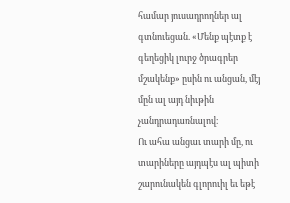համար յուսադրողներ ալ գտնուեցան. «Մենք պէտք է գեղեցիկ լուրջ ծրագրեր մշակենք» ըսին ու անցան, մէյ մըն ալ այդ նիւթին չանդրադառնալով։
Ու ահա անցաւ տարի մը, ու տարիները այդպէս ալ պիտի շարունակեն գլորուիլ եւ եթէ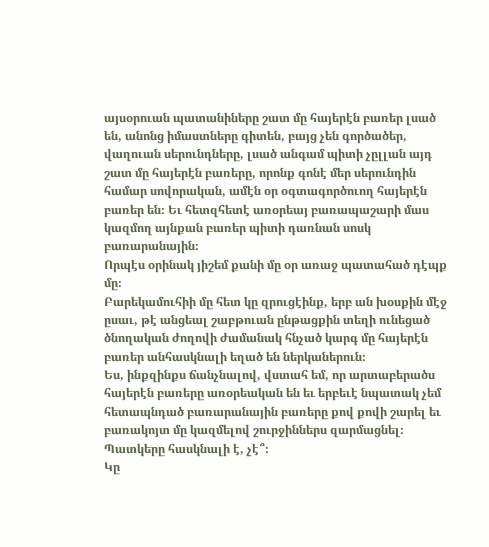այսօրուան պատանիները շատ մը հայերէն բառեր լսած են, անոնց իմաստները գիտեն, բայց չեն գործածեր, վաղուան սերունդները, լսած անգամ պիտի չըլլան այդ շատ մը հայերէն բառերը, որոնք գոնէ մեր սերունդին համար սովորական, ամէն օր օգտագործուող հայերէն բառեր են։ Եւ հետզհետէ առօրեայ բառապաշարի մաս կազմող այնքան բառեր պիտի դառնան սոսկ բառարանային։
Որպէս օրինակ յիշեմ քանի մը օր առաջ պատահած դէպք մը։
Բարեկամուհիի մը հետ կը զրուցէինք, երբ ան խօսքին մէջ ըսաւ, թէ անցեալ շաբթուան ընթացքին տեղի ունեցած ծնողական ժողովի ժամանակ հնչած կարգ մը հայերէն բառեր անհասկնալի եղած են ներկաներուն։
Ես, ինքզինքս ճանչնալով, վստահ եմ, որ արտաբերածս հայերէն բառերը առօրեական են եւ երբեւէ նպատակ չեմ հետապնդած բառարանային բառերը քով քովի շարել եւ բառակոյտ մը կազմելով շուրջիններս զարմացնել։ Պատկերը հասկնալի է, չէ՞։
Կը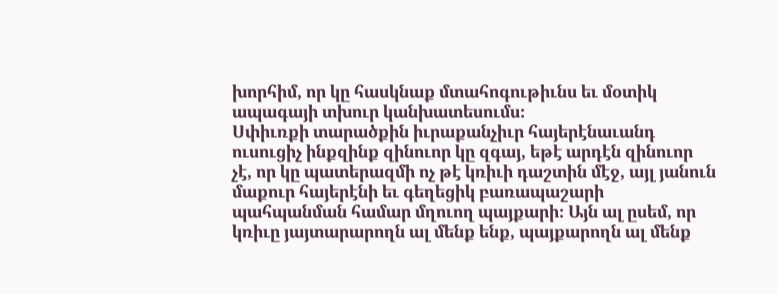խորհիմ, որ կը հասկնաք մտահոգութիւնս եւ մօտիկ ապագայի տխուր կանխատեսումս։
Սփիւռքի տարածքին իւրաքանչիւր հայերէնաւանդ ուսուցիչ ինքզինք զինուոր կը զգայ, եթէ արդէն զինուոր չէ, որ կը պատերազմի ոչ թէ կռիւի դաշտին մէջ, այլ յանուն մաքուր հայերէնի եւ գեղեցիկ բառապաշարի պահպանման համար մղուող պայքարի։ Այն ալ ըսեմ, որ կռիւը յայտարարողն ալ մենք ենք, պայքարողն ալ մենք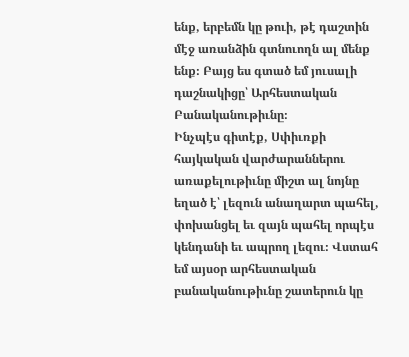ենք, երբեմն կը թուի, թէ դաշտին մէջ առանձին գտնուողն ալ մենք ենք։ Բայց ես գտած եմ յուսալի դաշնակիցը՝ Արհեստական Բանականութիւնը։
Ինչպէս գիտէք, Սփիւռքի հայկական վարժարաններու առաքելութիւնը միշտ ալ նոյնը եղած է՝ լեզուն անաղարտ պահել, փոխանցել եւ զայն պահել որպէս կենդանի եւ ապրող լեզու։ Վստահ եմ այսօր արհեստական բանականութիւնը շատերուն կը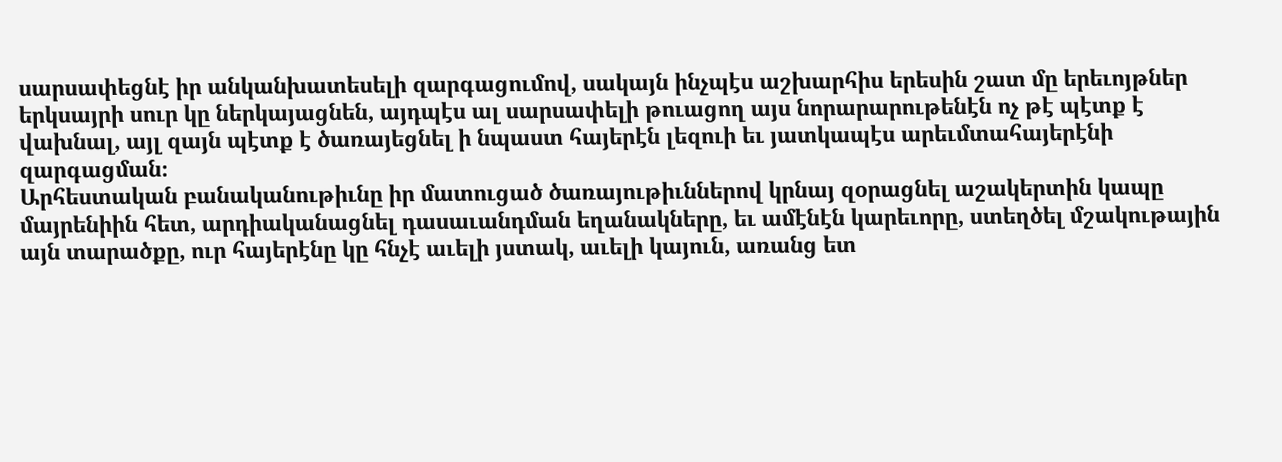սարսափեցնէ իր անկանխատեսելի զարգացումով, սակայն ինչպէս աշխարհիս երեսին շատ մը երեւոյթներ երկսայրի սուր կը ներկայացնեն, այդպէս ալ սարսափելի թուացող այս նորարարութենէն ոչ թէ պէտք է վախնալ, այլ զայն պէտք է ծառայեցնել ի նպաստ հայերէն լեզուի եւ յատկապէս արեւմտահայերէնի զարգացման։
Արհեստական բանականութիւնը իր մատուցած ծառայութիւններով կրնայ զօրացնել աշակերտին կապը մայրենիին հետ, արդիականացնել դասաւանդման եղանակները, եւ ամէնէն կարեւորը, ստեղծել մշակութային այն տարածքը, ուր հայերէնը կը հնչէ աւելի յստակ, աւելի կայուն, առանց ետ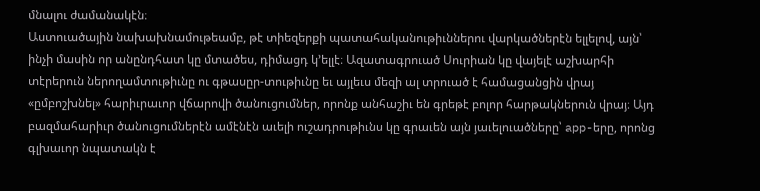մնալու ժամանակէն։
Աստուածային նախախնամութեամբ, թէ տիեզերքի պատահականութիւններու վարկածներէն ելլելով, այն՝ ինչի մասին որ անընդհատ կը մտածես, դիմացդ կ’ելլէ։ Ազատագրուած Սուրիան կը վայելէ աշխարհի տէրերուն ներողամտութիւնը ու գթասըր-տութիւնը եւ այլեւս մեզի ալ տրուած է համացանցին վրայ «ըմբոշխնել» հարիւրաւոր վճարովի ծանուցումներ, որոնք անհաշիւ են գրեթէ բոլոր հարթակներուն վրայ։ Այդ բազմահարիւր ծանուցումներէն ամէնէն աւելի ուշադրութիւնս կը գրաւեն այն յաւելուածները՝ app-երը, որոնց գլխաւոր նպատակն է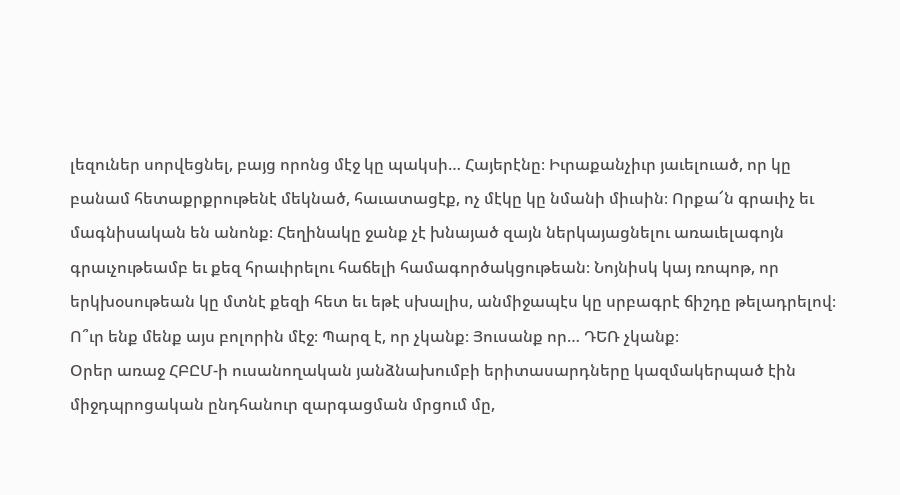լեզուներ սորվեցնել, բայց որոնց մէջ կը պակսի… Հայերէնը։ Իւրաքանչիւր յաւելուած, որ կը բանամ հետաքրքրութենէ մեկնած, հաւատացէք, ոչ մէկը կը նմանի միւսին։ Որքա՜ն գրաւիչ եւ մագնիսական են անոնք։ Հեղինակը ջանք չէ խնայած զայն ներկայացնելու առաւելագոյն գրաւչութեամբ եւ քեզ հրաւիրելու հաճելի համագործակցութեան։ Նոյնիսկ կայ ռոպոթ, որ երկխօսութեան կը մտնէ քեզի հետ եւ եթէ սխալիս, անմիջապէս կը սրբագրէ ճիշդը թելադրելով։ Ո՞ւր ենք մենք այս բոլորին մէջ։ Պարզ է, որ չկանք։ Յուսանք որ… ԴԵՌ չկանք։
Օրեր առաջ ՀԲԸՄ-ի ուսանողական յանձնախումբի երիտասարդները կազմակերպած էին միջդպրոցական ընդհանուր զարգացման մրցում մը,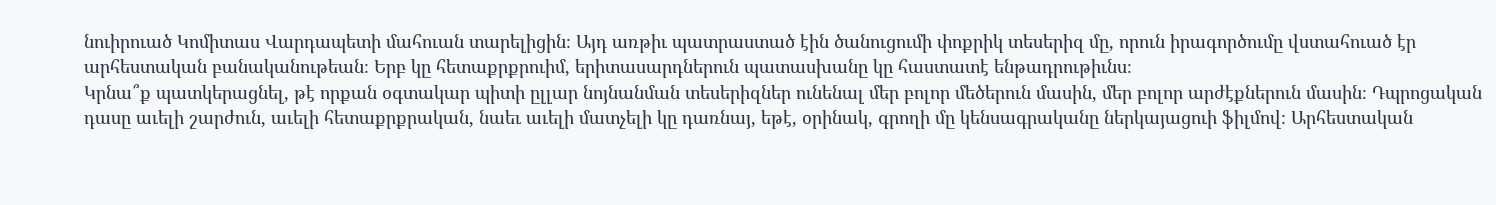նուիրուած Կոմիտաս Վարդապետի մահուան տարելիցին։ Այդ առթիւ պատրաստած էին ծանուցումի փոքրիկ տեսերիզ մը, որուն իրագործումը վստահուած էր արհեստական բանականութեան։ Երբ կը հետաքրքրուիմ, երիտասարդներուն պատասխանը կը հաստատէ ենթադրութիւնս։
Կրնա՞ք պատկերացնել, թէ որքան օգտակար պիտի ըլլար նոյնանման տեսերիզներ ունենալ մեր բոլոր մեծերուն մասին, մեր բոլոր արժէքներուն մասին։ Դպրոցական դասը աւելի շարժուն, աւելի հետաքրքրական, նաեւ աւելի մատչելի կը դառնայ, եթէ, օրինակ, գրողի մը կենսագրականը ներկայացուի ֆիլմով։ Արհեստական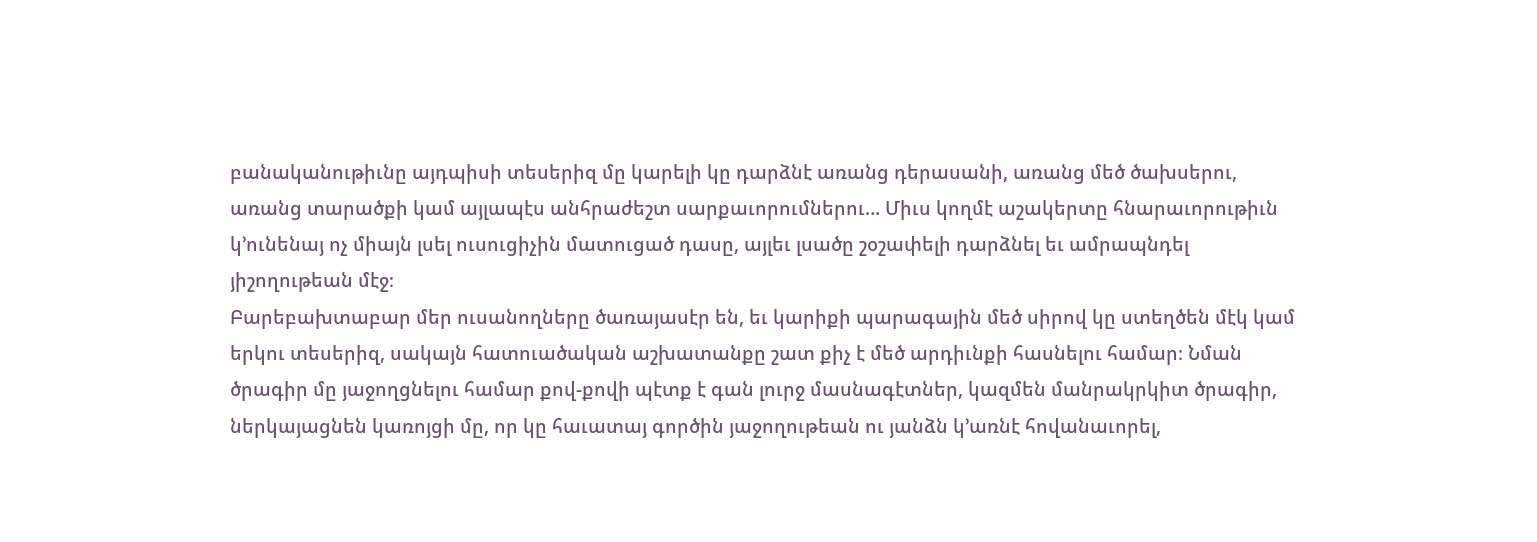բանականութիւնը այդպիսի տեսերիզ մը կարելի կը դարձնէ առանց դերասանի, առանց մեծ ծախսերու, առանց տարածքի կամ այլապէս անհրաժեշտ սարքաւորումներու… Միւս կողմէ աշակերտը հնարաւորութիւն կ’ունենայ ոչ միայն լսել ուսուցիչին մատուցած դասը, այլեւ լսածը շօշափելի դարձնել եւ ամրապնդել յիշողութեան մէջ։
Բարեբախտաբար մեր ուսանողները ծառայասէր են, եւ կարիքի պարագային մեծ սիրով կը ստեղծեն մէկ կամ երկու տեսերիզ, սակայն հատուածական աշխատանքը շատ քիչ է մեծ արդիւնքի հասնելու համար։ Նման ծրագիր մը յաջողցնելու համար քով-քովի պէտք է գան լուրջ մասնագէտներ, կազմեն մանրակրկիտ ծրագիր, ներկայացնեն կառոյցի մը, որ կը հաւատայ գործին յաջողութեան ու յանձն կ’առնէ հովանաւորել,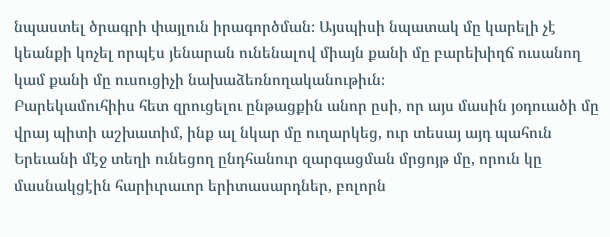նպաստել ծրագրի փայլուն իրագործման։ Այսպիսի նպատակ մը կարելի չէ կեանքի կոչել որպէս յենարան ունենալով միայն քանի մը բարեխիղճ ուսանող կամ քանի մը ուսուցիչի նախաձեռնողականութիւն։
Բարեկամուհիիս հետ զրուցելու ընթացքին անոր ըսի, որ այս մասին յօդուածի մը վրայ պիտի աշխատիմ, ինք ալ նկար մը ուղարկեց, ուր տեսայ այդ պահուն Երեւանի մէջ տեղի ունեցող ընդհանուր զարգացման մրցոյթ մը, որուն կը մասնակցէին հարիւրաւոր երիտասարդներ, բոլորն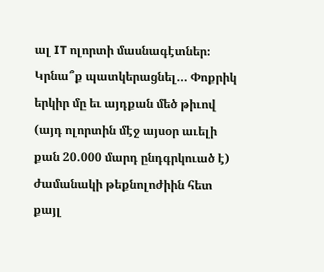ալ IT ոլորտի մասնագէտներ։ Կրնա՞ք պատկերացնել… Փոքրիկ երկիր մը եւ այդքան մեծ թիւով (այդ ոլորտին մէջ այսօր աւելի քան 20.000 մարդ ընդգրկուած է) ժամանակի թեքնոլոժիին հետ քայլ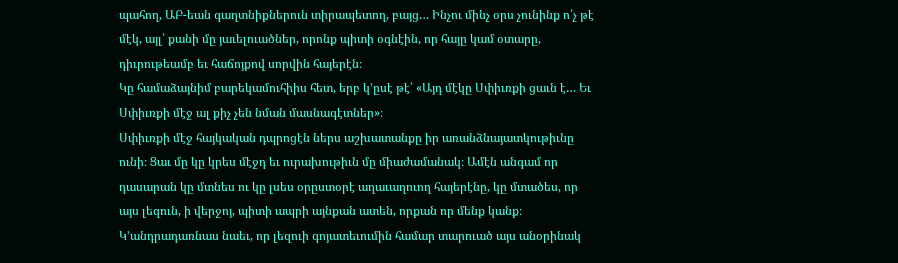պահող, ԱԲ-եան գաղտնիքներուն տիրապետող, բայց… Ինչու մինչ օրս չունինք ո՛չ թէ մէկ, այլ՝ քանի մը յաւելուածներ, որոնք պիտի օգնէին, որ հայը կամ օտարը, դիւրութեամբ եւ հաճոյքով սորվին հայերէն։
Կը համաձայնիմ բարեկամուհիիս հետ, երբ կ’ըսէ թէ՝ «Այդ մէկը Սփիւռքի ցաւն է… Եւ Սփիւռքի մէջ ալ քիչ չեն նման մասնագէտներ»։
Սփիւռքի մէջ հայկական դպրոցէն ներս աշխատանքը իր առանձնայատկութիւնը ունի։ Ցաւ մը կը կրես մէջդ եւ ուրախութիւն մը միաժամանակ։ Ամէն անգամ որ դասարան կը մտնես ու կը լսես օրըստօրէ աղաւաղուող հայերէնը, կը մտածես, որ այս լեզուն, ի վերջոյ, պիտի ապրի այնքան ատեն, որքան որ մենք կանք։ Կ’անդրադառնաս նաեւ, որ լեզուի գոյատեւումին համար տարուած այս անօրինակ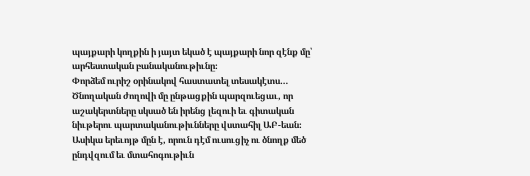պայքարի կողքին ի յայտ եկած է պայքարի նոր զէնք մը՝ արհեստական բանականութիւնը։
Փորձեմ ուրիշ օրինակով հաստատել տեսակէտս…
Ծնողական ժողովի մը ընթացքին պարզուեցաւ, որ աշակերտները սկսած են իրենց լեզուի եւ գիտական նիւթերու պարտականութիւնները վստահիլ ԱԲ-եան։ Ասիկա երեւոյթ մըն է, որուն դէմ ուսուցիչ ու ծնողք մեծ ընդվզում եւ մտահոգութիւն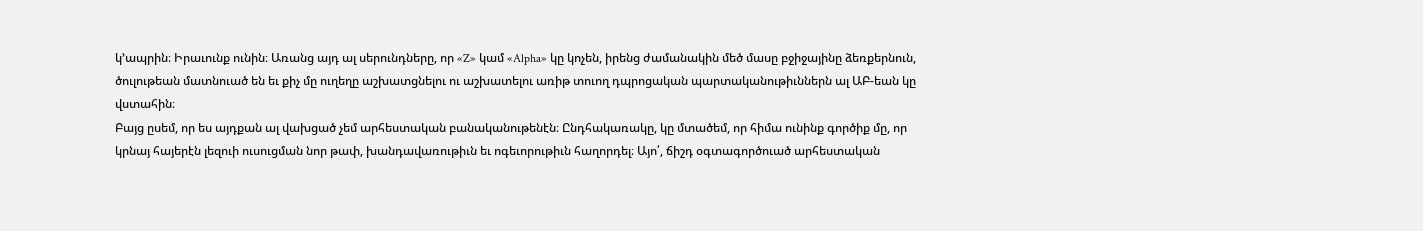կ’ապրին։ Իրաւունք ունին։ Առանց այդ ալ սերունդները, որ «Z» կամ «Alpha» կը կոչեն, իրենց ժամանակին մեծ մասը բջիջայինը ձեռքերնուն, ծուլութեան մատնուած են եւ քիչ մը ուղեղը աշխատցնելու ու աշխատելու առիթ տուող դպրոցական պարտականութիւններն ալ ԱԲ-եան կը վստահին։
Բայց ըսեմ, որ ես այդքան ալ վախցած չեմ արհեստական բանականութենէն։ Ընդհակառակը, կը մտածեմ, որ հիմա ունինք գործիք մը, որ կրնայ հայերէն լեզուի ուսուցման նոր թափ, խանդավառութիւն եւ ոգեւորութիւն հաղորդել։ Այո՛, ճիշդ օգտագործուած արհեստական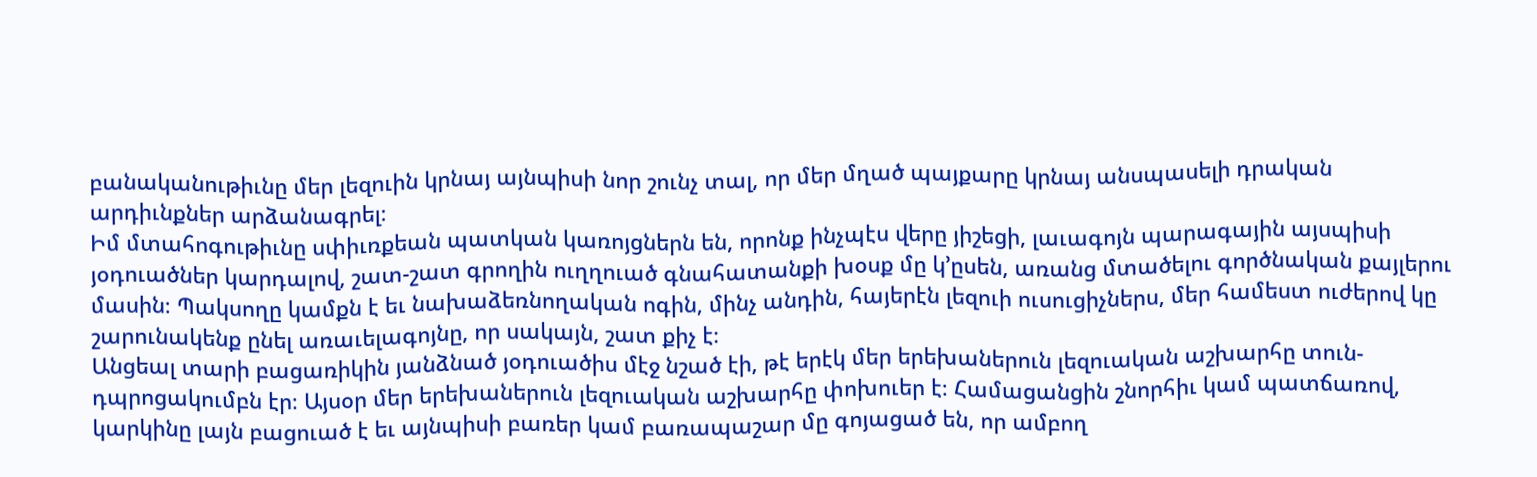բանականութիւնը մեր լեզուին կրնայ այնպիսի նոր շունչ տալ, որ մեր մղած պայքարը կրնայ անսպասելի դրական արդիւնքներ արձանագրել։
Իմ մտահոգութիւնը սփիւռքեան պատկան կառոյցներն են, որոնք ինչպէս վերը յիշեցի, լաւագոյն պարագային այսպիսի յօդուածներ կարդալով, շատ-շատ գրողին ուղղուած գնահատանքի խօսք մը կ’ըսեն, առանց մտածելու գործնական քայլերու մասին։ Պակսողը կամքն է եւ նախաձեռնողական ոգին, մինչ անդին, հայերէն լեզուի ուսուցիչներս, մեր համեստ ուժերով կը շարունակենք ընել առաւելագոյնը, որ սակայն, շատ քիչ է։
Անցեալ տարի բացառիկին յանձնած յօդուածիս մէջ նշած էի, թէ երէկ մեր երեխաներուն լեզուական աշխարհը տուն-դպրոցակումբն էր։ Այսօր մեր երեխաներուն լեզուական աշխարհը փոխուեր է։ Համացանցին շնորհիւ կամ պատճառով, կարկինը լայն բացուած է եւ այնպիսի բառեր կամ բառապաշար մը գոյացած են, որ ամբող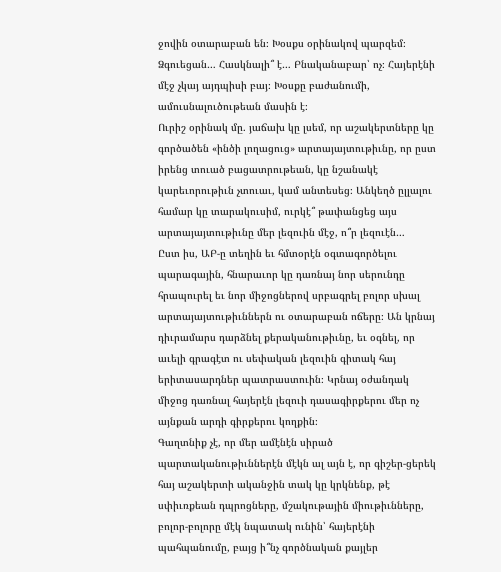ջովին օտարաբան են։ Խօսքս օրինակով պարզեմ։ Ձգուեցան… Հասկնալի՞ է… Բնականաբար՝ ոչ։ Հայերէնի մէջ չկայ այդպիսի բայ։ Խօսքը բաժանումի, ամուսնալուծութեան մասին է։
Ուրիշ օրինակ մը. յաճախ կը լսեմ, որ աշակերտները կը գործածեն «ինծի լողացուց» արտայայտութիւնը, որ ըստ իրենց տուած բացատրութեան, կը նշանակէ կարեւորութիւն չտուաւ, կամ անտեսեց։ Անկեղծ ըլլալու համար կը տարակուսիմ, ուրկէ՞ թափանցեց այս արտայայտութիւնը մեր լեզուին մէջ, ո՞ր լեզուէն…
Ըստ իս, ԱԲ-ը տեղին եւ հմտօրէն օգտագործելու պարագային, հնարաւոր կը դառնայ նոր սերունդը հրապուրել եւ նոր միջոցներով սրբագրել բոլոր սխալ արտայայտութիւններն ու օտարաբան ոճերը։ Ան կրնայ դիւրամարս դարձնել քերականութիւնը, եւ օգնել, որ աւելի գրագէտ ու սեփական լեզուին գիտակ հայ երիտասարդներ պատրաստուին։ Կրնայ օժանդակ միջոց դառնալ հայերէն լեզուի դասագիրքերու մեր ոչ այնքան արդի գիրքերու կողքին։
Գաղտնիք չէ, որ մեր ամէնէն սիրած պարտականութիւններէն մէկն ալ այն է, որ գիշեր-ցերեկ հայ աշակերտի ականջին տակ կը կրկնենք, թէ սփիւռքեան դպրոցները, մշակութային միութիւնները, բոլոր-բոլորը մէկ նպատակ ունին՝ հայերէնի պահպանումը, բայց ի՞նչ գործնական քայլեր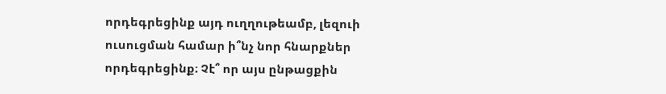որդեգրեցինք այդ ուղղութեամբ, լեզուի ուսուցման համար ի՞նչ նոր հնարքներ որդեգրեցինք։ Չէ՞ որ այս ընթացքին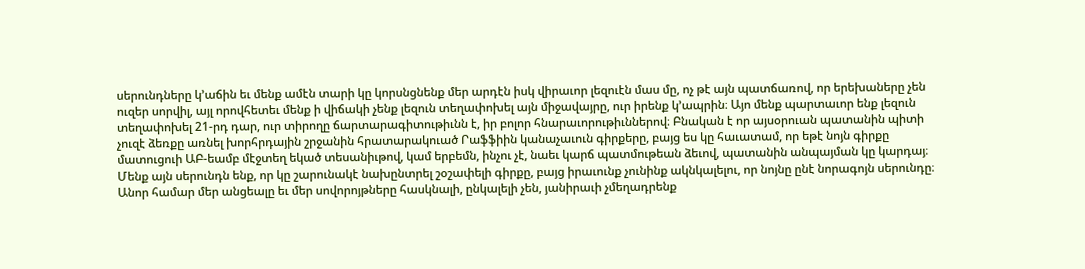սերունդները կ’աճին եւ մենք ամէն տարի կը կորսնցնենք մեր արդէն իսկ վիրաւոր լեզուէն մաս մը, ոչ թէ այն պատճառով, որ երեխաները չեն ուզեր սորվիլ, այլ որովհետեւ մենք ի վիճակի չենք լեզուն տեղափոխել այն միջավայրը, ուր իրենք կ’ապրին։ Այո մենք պարտաւոր ենք լեզուն տեղափոխել 21-րդ դար, ուր տիրողը ճարտարագիտութիւնն է, իր բոլոր հնարաւորութիւններով։ Բնական է որ այսօրուան պատանին պիտի չուզէ ձեռքը առնել խորհրդային շրջանին հրատարակուած Րաֆֆիին կանաչաւուն գիրքերը, բայց ես կը հաւատամ, որ եթէ նոյն գիրքը մատուցուի ԱԲ-եամբ մէջտեղ եկած տեսանիւթով, կամ երբեմն, ինչու չէ, նաեւ կարճ պատմութեան ձեւով, պատանին անպայման կը կարդայ։ Մենք այն սերունդն ենք, որ կը շարունակէ նախընտրել շօշափելի գիրքը, բայց իրաւունք չունինք ակնկալելու, որ նոյնը ընէ նորագոյն սերունդը։ Անոր համար մեր անցեալը եւ մեր սովորոյթները հասկնալի, ընկալելի չեն, յանիրաւի չմեղադրենք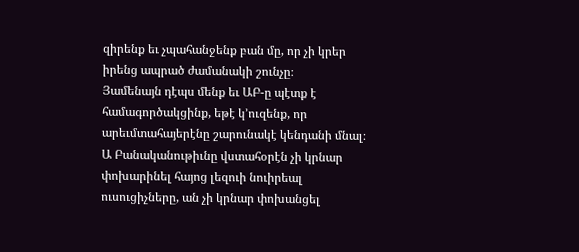զիրենք եւ չպահանջենք բան մը, որ չի կրեր իրենց ապրած ժամանակի շունչը։
Յամենայն դէպս մենք եւ ԱԲ-ը պէտք է համագործակցինք, եթէ կ’ուզենք, որ արեւմտահայերէնը շարունակէ կենդանի մնալ։ Ա Բանականութիւնը վստահօրէն չի կրնար փոխարինել հայոց լեզուի նուիրեալ ուսուցիչները, ան չի կրնար փոխանցել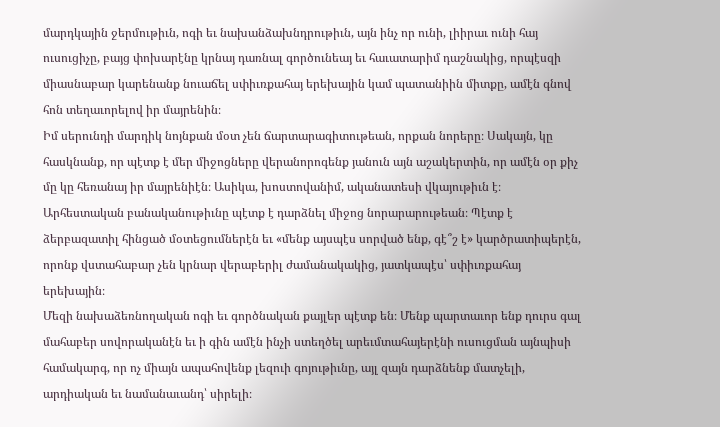մարդկային ջերմութիւն, ոգի եւ նախանձախնդրութիւն, այն ինչ որ ունի, լիիրաւ ունի հայ ուսուցիչը, բայց փոխարէնը կրնայ դառնալ գործունեայ եւ հաւատարիմ դաշնակից, որպէսզի միասնաբար կարենանք նուաճել սփիւռքահայ երեխային կամ պատանիին միտքը, ամէն գնով հոն տեղաւորելով իր մայրենին։
Իմ սերունդի մարդիկ նոյնքան մօտ չեն ճարտարագիտութեան, որքան նորերը։ Սակայն, կը հասկնանք, որ պէտք է մեր միջոցները վերանորոգենք յանուն այն աշակերտին, որ ամէն օր քիչ մը կը հեռանայ իր մայրենիէն։ Ասիկա, խոստովանիմ, ականատեսի վկայութիւն է։ Արհեստական բանականութիւնը պէտք է դարձնել միջոց նորարարութեան։ Պէտք է ձերբազատիլ հինցած մօտեցումներէն եւ «մենք այսպէս սորված ենք, գէ՞շ է» կարծրատիպերէն, որոնք վստահաբար չեն կրնար վերաբերիլ ժամանակակից, յատկապէս՝ սփիւռքահայ երեխային։
Մեզի նախաձեռնողական ոգի եւ գործնական քայլեր պէտք են։ Մենք պարտաւոր ենք դուրս գալ մահաբեր սովորականէն եւ ի գին ամէն ինչի ստեղծել արեւմտահայերէնի ուսուցման այնպիսի համակարգ, որ ոչ միայն ապահովենք լեզուի գոյութիւնը, այլ զայն դարձնենք մատչելի, արդիական եւ նամանաւանդ՝ սիրելի։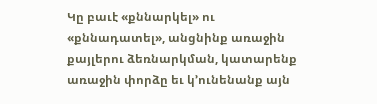Կը բաւէ «քննարկել» ու «քննադատել», անցնինք առաջին քայլերու ձեռնարկման, կատարենք առաջին փորձը եւ կ’ունենանք այն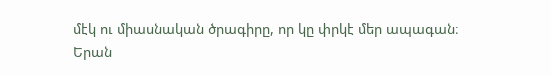մէկ ու միասնական ծրագիրը, որ կը փրկէ մեր ապագան։
Երան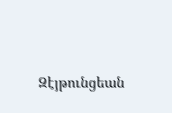Զէյթունցեան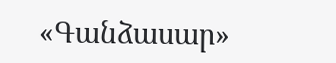«Գանձասար»